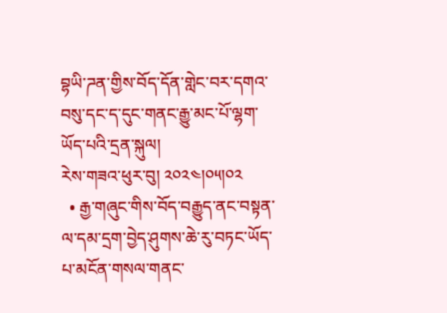བྷཡི་ཌན་གྱིས་བོད་དོན་གླེང་བར་དགའ་བསུ་དང་ད་དུང་གནང་རྒྱུ་མང་པོ་ལྷག་ཡོད་པའི་དྲན་སྐུལ།
རེས་གཟའ་ཕུར་བུ། ༢༠༢༤།༠༥།༠༢
  • རྒྱ་གཞུང་གིས་བོད་བརྒྱུད་ནང་བསྟན་ལ་དམ་དྲག་བྱེད་ཤུགས་ཆེ་རུ་བཏང་ཡོད་པ་མངོན་གསལ་གནང་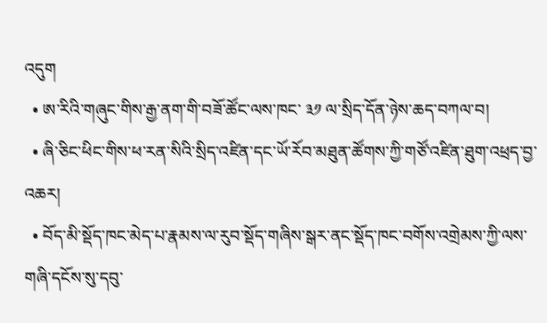འདུག
  • ཨ་རིའི་གཞུང་གིས་རྒྱ་ནག་གི་བཟོ་ཚོང་ལས་ཁང་ ༣༡ ལ་སྲིད་དོན་ཉེས་ཆད་བཀལ་བ།
  • ཞི་ཅིང་ཕིང་གིས་ཕ་རན་སིའི་སྲིད་འཛིན་དང་ཡོ་རོབ་མཐུན་ཚོགས་ཀྱི་གཙོ་འཛིན་ཐུག་འཕྲད་བྱ་འཆར།
  • བོད་མི་སྡོད་ཁང་མེད་པ་རྣམས་ལ་རུབ་སྡོད་གཞིས་སྒར་ནང་སྡོད་ཁང་བགོས་འགྲེམས་ཀྱི་ལས་གཞི་དངོས་སུ་དབུ་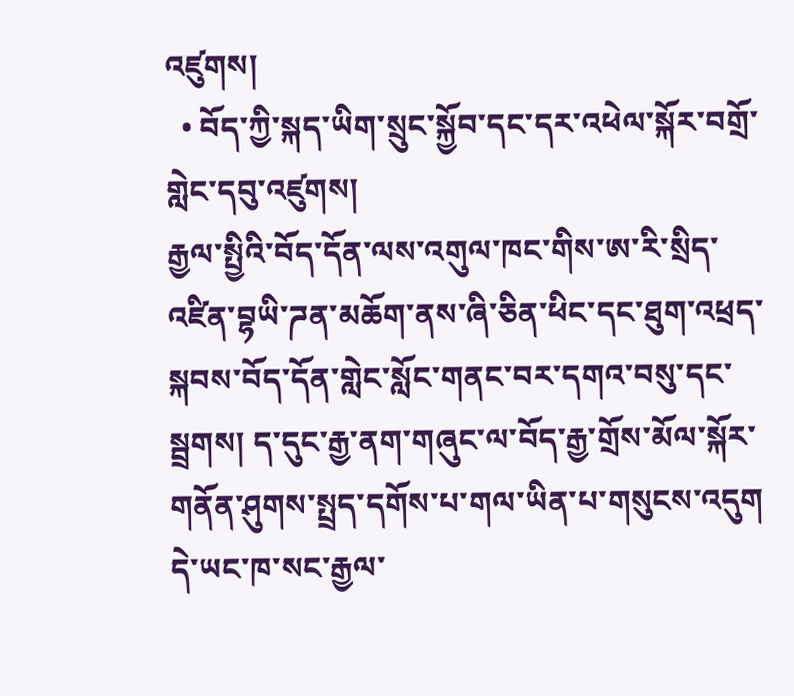འཛུགས།
  • བོད་ཀྱི་སྐད་ཡིག་སྲུང་སྐྱོབ་དང་དར་འཕེལ་སྐོར་བགྲོ་གླེང་དབུ་འཛུགས།
རྒྱལ་སྤྱིའི་བོད་དོན་ལས་འགུལ་ཁང་གིས་ཨ་རི་སྲིད་འཛིན་བྷཡི་ཌན་མཆོག་ནས་ཞི་ཅིན་ཕིང་དང་ཐུག་འཕྲད་སྐབས་བོད་དོན་གླེང་སློང་གནང་བར་དགའ་བསུ་དང་སྦྲགས། ད་དུང་རྒྱ་ནག་གཞུང་ལ་བོད་རྒྱ་གྲོས་མོལ་སྐོར་གནོན་ཤུགས་སྤྲད་དགོས་པ་གལ་ཡིན་པ་གསུངས་འདུག
དེ་ཡང་ཁ་སང་རྒྱལ་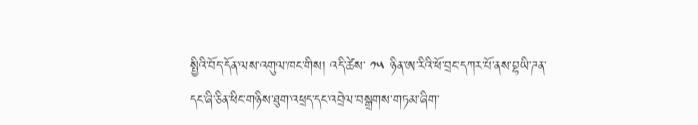སྤྱིའི་བོད་དོན་ལས་འགུལ་ཁང་གིས། འདི་ཚེས་ ༡༥ ཉིན་ཨ་རིའི་ཕོ་བྲང་དཀར་པོ་ནས་བྷཡི་ཌན་དང་ཞི་ཅིན་ཕིང་གཉིས་ཐུག་འཕྲད་དང་འབྲེལ་བསྒྲགས་གཏམ་ཞིག་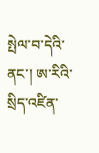སྤེལ་བ་དེའི་ནང་། ཨ་རིའི་སྲིད་འཛིན་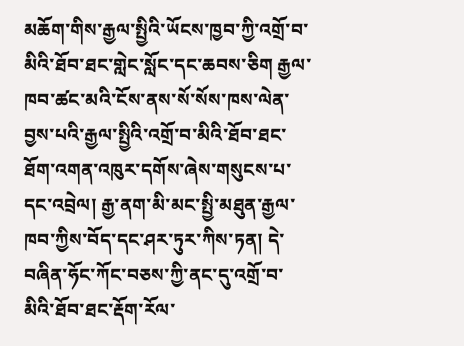མཆོག་གིས་རྒྱལ་སྤྱིའི་ཡོངས་ཁྱབ་ཀྱི་འགྲོ་བ་མིའི་ཐོབ་ཐང་གླེང་སློང་དང་ཆབས་ཅིག རྒྱལ་ཁབ་ཚང་མའི་ངོས་ནས་སོ་སོས་ཁས་ལེན་བྱས་པའི་རྒྱལ་སྤྱིའི་འགྲོ་བ་མིའི་ཐོབ་ཐང་ཐོག་འགན་འཁུར་དགོས་ཞེས་གསུངས་པ་དང་འབྲེལ། རྒྱ་ནག་མི་མང་སྤྱི་མཐུན་རྒྱལ་ཁབ་ཀྱིས་བོད་དང་ཤར་ཏུར་ཀིས་ཏན། དེ་བཞིན་ཧོང་ཀོང་བཅས་ཀྱི་ནང་དུ་འགྲོ་བ་མིའི་ཐོབ་ཐང་རྡོག་རོལ་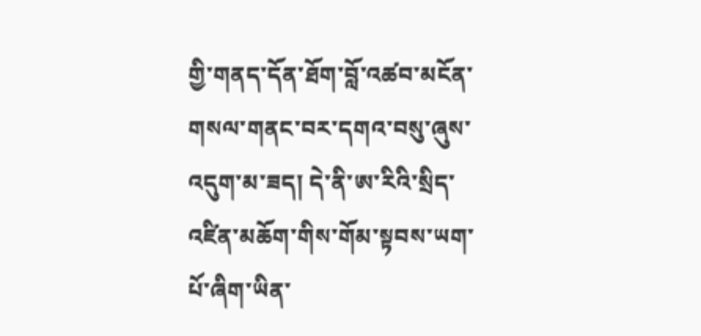གྱི་གནད་དོན་ཐོག་བློ་འཚབ་མངོན་གསལ་གནང་བར་དགའ་བསུ་ཞུས་འདུག་མ་ཟད། དེ་ནི་ཨ་རིའི་སྲིད་འཛིན་མཆོག་གིས་གོམ་སྟབས་ཡག་པོ་ཞིག་ཡིན་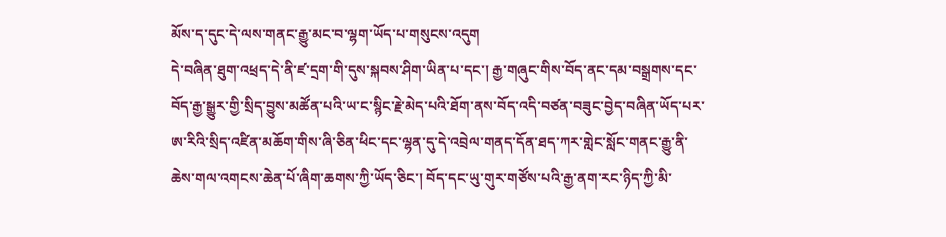མོས་ད་དུང་དེ་ལས་གནང་རྒྱུ་མང་བ་ལྷག་ཡོད་པ་གསུངས་འདུག
དེ་བཞིན་ཐུག་འཕྲད་དེ་ནི་ཛ་དྲག་གི་དུས་སྐབས་ཤིག་ཡིན་པ་དང་། རྒྱ་གཞུང་གིས་བོད་ནང་དམ་བསྒྲགས་དང་བོད་རྒྱ་སྒྱུར་གྱི་སྲིད་བྱུས་མཚོན་པའི་ཡ་ང་སྙིང་རྗེ་མེད་པའི་ཐོག་ནས་བོད་འདི་བཙན་བཟུང་བྱེད་བཞིན་ཡོད་པར་ཨ་རིའི་སྲིད་འཛིན་མཆོག་གིས་ཞི་ཅིན་ཕིང་དང་ལྷན་དུ་དེ་འབྲེལ་གནད་དོན་ཐད་ཀར་གླེང་སློང་གནང་རྒྱུ་ནི་ཆེས་གལ་འགངས་ཆེན་པོ་ཞིག་ཆགས་ཀྱི་ཡོད་ཅིང་། བོད་དང་ཡུ་གུར་གཙོས་པའི་རྒྱ་ནག་རང་ཉིད་ཀྱི་མི་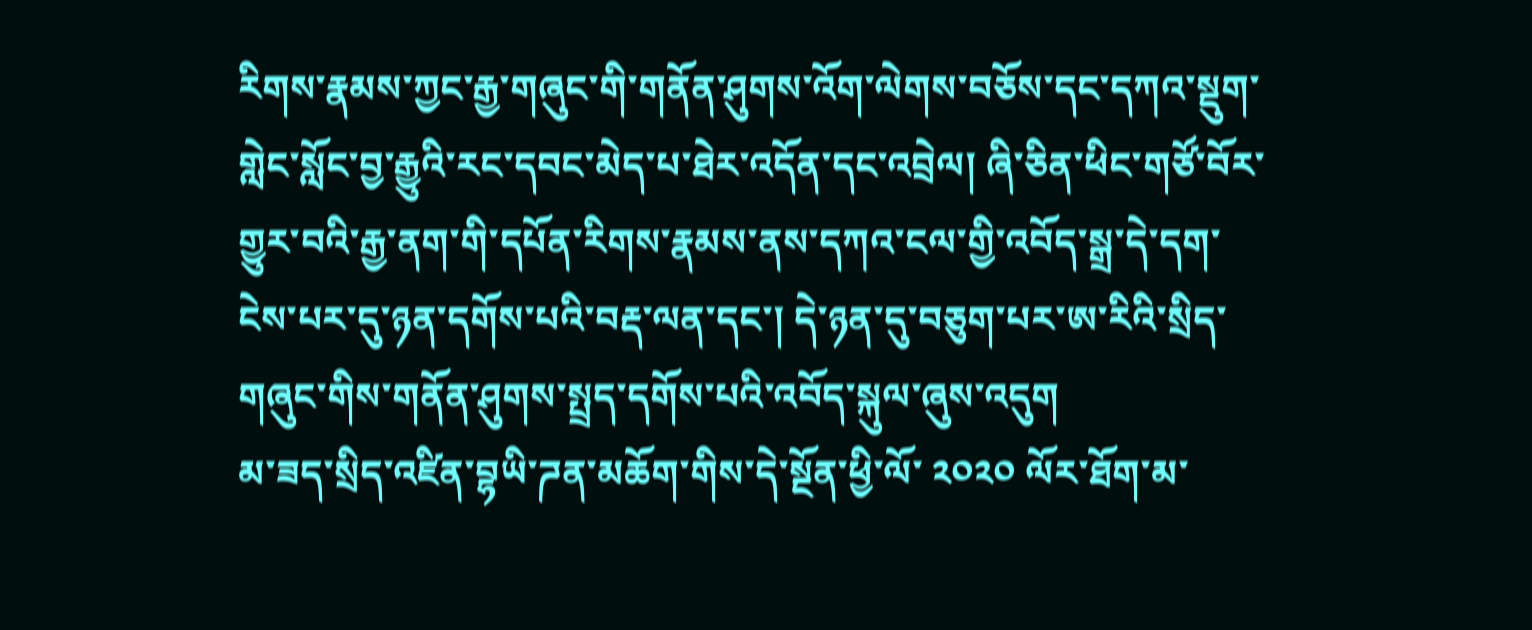རིགས་རྣམས་ཀྱང་རྒྱ་གཞུང་གི་གནོན་ཤུགས་འོག་ལེགས་བཅོས་དང་དཀའ་སྡུག་གླེང་སློང་བྱ་རྒྱུའི་རང་དབང་མེད་པ་ཐེར་འདོན་དང་འབྲེལ། ཞི་ཅིན་ཕིང་གཙོ་བོར་གྱུར་བའི་རྒྱ་ནག་གི་དཔོན་རིགས་རྣམས་ནས་དཀའ་ངལ་གྱི་འབོད་སྒྲ་དེ་དག་ངེས་པར་དུ་ཉན་དགོས་པའི་བརྡ་ལན་དང་། དེ་ཉན་དུ་བཅུག་པར་ཨ་རིའི་སྲིད་གཞུང་གིས་གནོན་ཤུགས་སྤྲད་དགོས་པའི་འབོད་སྐུལ་ཞུས་འདུག
མ་ཟད་སྲིད་འཛིན་བྷཡི་ཌན་མཆོག་གིས་དེ་སྔོན་ཕྱི་ལོ་ ༢༠༢༠ ལོར་ཐོག་མ་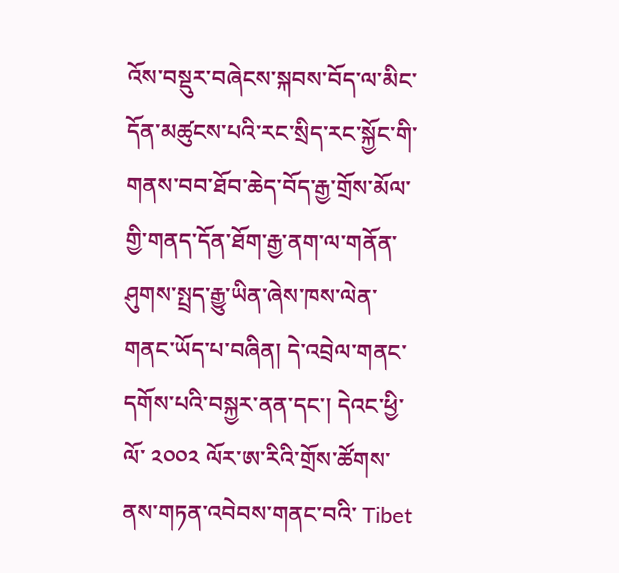འོས་བསྡུར་བཞེངས་སྐབས་བོད་ལ་མིང་དོན་མཚུངས་པའི་རང་སྲིད་རང་སྐྱོང་གི་གནས་བབ་ཐོབ་ཆེད་བོད་རྒྱ་གྲོས་མོལ་གྱི་གནད་དོན་ཐོག་རྒྱ་ནག་ལ་གནོན་ཤུགས་སྤྲད་རྒྱུ་ཡིན་ཞེས་ཁས་ལེན་གནང་ཡོད་པ་བཞིན། དེ་འབྲེལ་གནང་དགོས་པའི་བསྐྱར་ནན་དང་། དེའང་ཕྱི་ལོ་ ༢༠༠༢ ལོར་ཨ་རིའི་གྲོས་ཚོགས་ནས་གཏན་འབེབས་གནང་བའི་ Tibet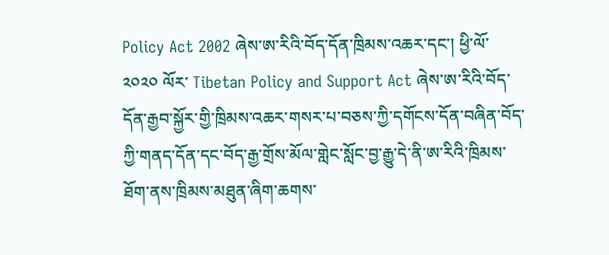Policy Act 2002 ཞེས་ཨ་རིའི་བོད་དོན་ཁྲིམས་འཆར་དང་། ཕྱི་ལོ་༢༠༢༠ ལོར་ Tibetan Policy and Support Act ཞེས་ཨ་རིའི་བོད་དོན་རྒྱབ་སྐྱོར་གྱི་ཁྲིམས་འཆར་གསར་པ་བཅས་ཀྱི་དགོངས་དོན་བཞིན་བོད་ཀྱི་གནད་དོན་དང་བོད་རྒྱ་གྲོས་མོལ་གླེང་སློང་བྱ་རྒྱུ་དེ་ནི་ཨ་རིའི་ཁྲིམས་ཐོག་ནས་ཁྲིམས་མཐུན་ཞིག་ཆགས་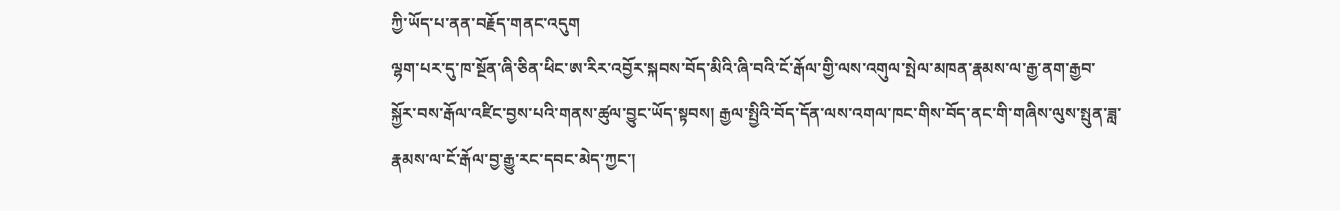ཀྱི་ཡོད་པ་ནན་བརྗོད་གནང་འདུག
ལྷག་པར་དུ་ཁ་སྔོན་ཞི་ཅིན་ཕིང་ཨ་རིར་འབྱོར་སྐབས་བོད་མིའི་ཞི་བའི་ངོ་རྒོལ་གྱི་ལས་འགུལ་སྤེལ་མཁན་རྣམས་ལ་རྒྱ་ནག་རྒྱབ་སྐྱོར་བས་རྒོལ་འཛིང་བྱས་པའི་གནས་ཚུལ་བྱུང་ཡོད་སྟབས། རྒྱལ་སྤྱིའི་བོད་དོན་ལས་འགལ་ཁང་གིས་བོད་ནང་གི་གཞིས་ལུས་སྤུན་ཟླ་རྣམས་ལ་ངོ་རྒོལ་བྱ་རྒྱུ་རང་དབང་མེད་ཀྱང་།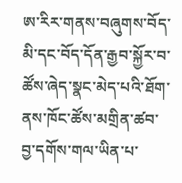ཨ་རིར་གནས་བཞུགས་བོད་མི་དང་བོད་དོན་རྒྱབ་སྐྱོར་བ་ཚོས་ཞེད་སྣང་མེད་པའི་ཐོག་ནས་ཁོང་ཚོས་མགྲིན་ཚབ་བྱ་དགོས་གལ་ཡིན་པ་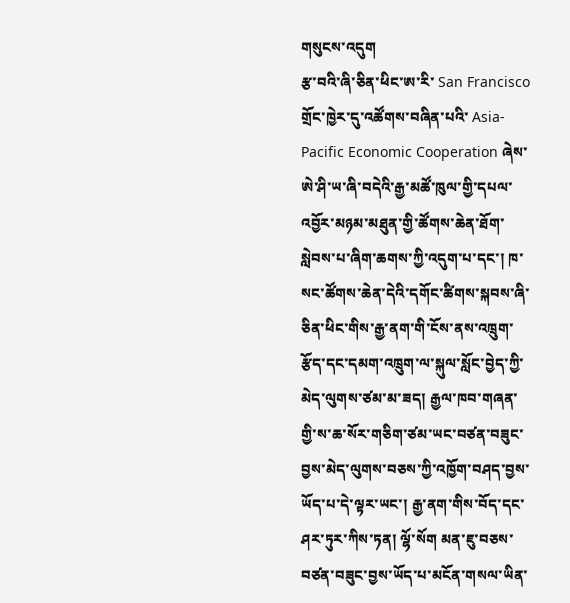གསུངས་འདུག
རྩ་བའི་ཞི་ཅིན་ཕིང་ཨ་རི་ San Francisco གྲོང་ཁྱེར་དུ་འཚོགས་བཞིན་པའི་ Asia-Pacific Economic Cooperation ཞེས་ཨེ་ཤི་ཡ་ཞི་བདེའི་རྒྱ་མཚོ་ཁུལ་གྱི་དཔལ་འབྱོར་མཉམ་མཐུན་གྱི་ཚོགས་ཆེན་ཐོག་སླེབས་པ་ཞིག་ཆགས་ཀྱི་འདུག་པ་དང་། ཁ་སང་ཚོགས་ཆེན་དེའི་དགོང་ཚིགས་སྐབས་ཞི་ཅིན་ཕིང་གིས་རྒྱ་ནག་གི་ངོས་ནས་འཁྲུག་རྩོད་དང་དམག་འཁྲུག་ལ་སྐུལ་སློང་བྱེད་ཀྱི་མེད་ལུགས་ཙམ་མ་ཟད། རྒྱལ་ཁབ་གཞན་གྱི་ས་ཆ་སོར་གཅིག་ཙམ་ཡང་བཙན་བཟུང་བྱས་མེད་ལུགས་བཅས་ཀྱི་འཁྱོག་བཤད་བྱས་ཡོད་པ་དེ་ལྟར་ཡང་། རྒྱ་ནག་གིས་བོད་དང་ཤར་ཏུར་ཀིས་ཏན། ལྷོ་སོག མན་ཇུ་བཅས་བཙན་བཟུང་བྱས་ཡོད་པ་མངོན་གསལ་ཡིན་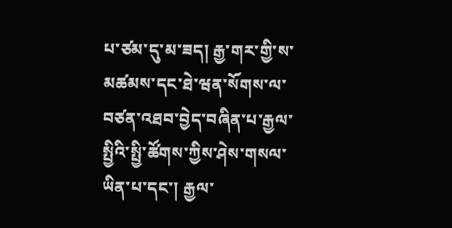པ་ཙམ་དུ་མ་ཟད། རྒྱ་གར་གྱི་ས་མཚམས་དང་ཐེ་ཝན་སོགས་ལ་བཙན་འཐབ་བྱེད་བཞིན་པ་རྒྱལ་སྤྱིའི་སྤྱི་ཚོགས་ཀྱིས་ཤེས་གསལ་ཡིན་པ་དང་། རྒྱལ་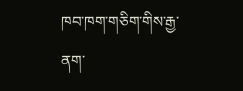ཁབ་ཁག་གཅིག་གིས་རྒྱ་ནག་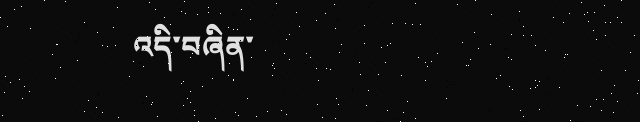འདི་བཞིན་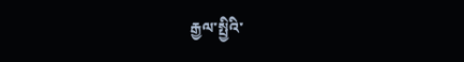རྒྱལ་སྤྱིའི་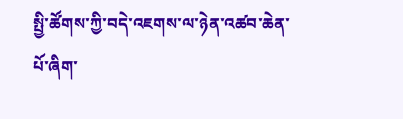སྤྱི་ཚོགས་ཀྱི་བདེ་འཇགས་ལ་ཉེན་འཚབ་ཆེན་པོ་ཞིག་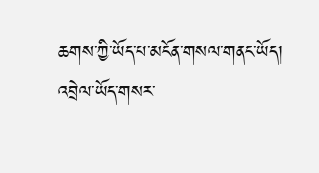ཆགས་ཀྱི་ཡོད་པ་མངོན་གསལ་གནང་ཡོད།
འབྲེལ་ཡོད་གསར་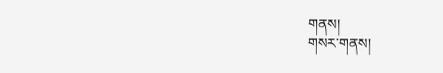གནས།
གསར་གནས།